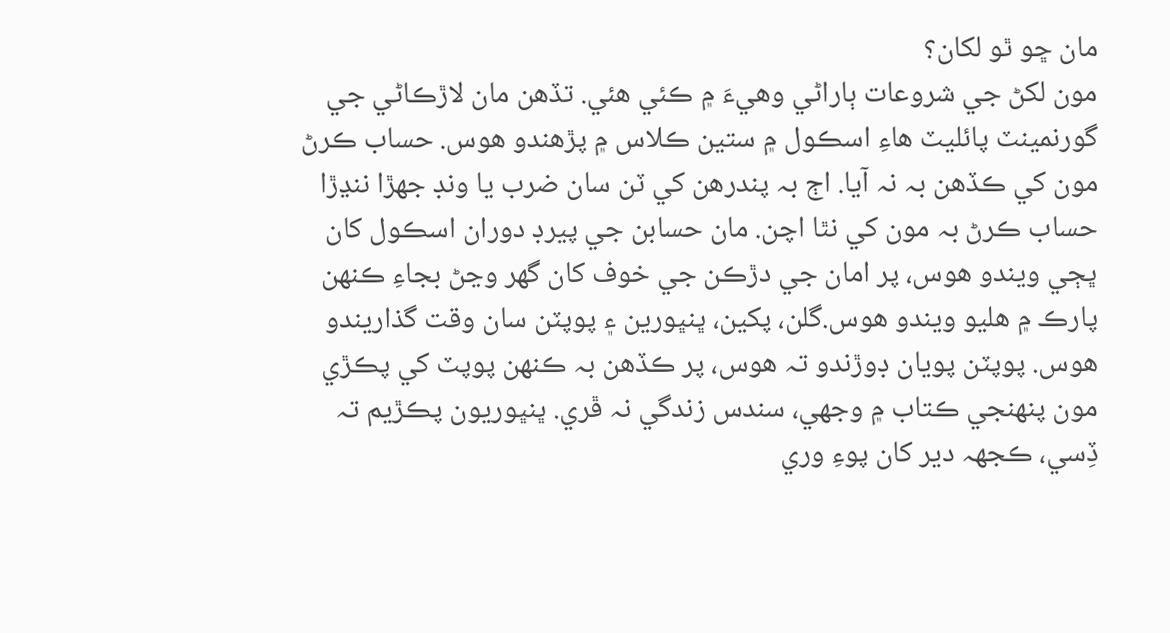مان ڇو ٿو لکان؟
مون لکڻ جي شروعات ٻاراڻي وهيءَ ۾ ڪئي هئي. تڏهن مان لاڙڪاڻي جي گورنمينٽ پائليٽ هاءِ اسڪول ۾ ستين ڪلاس ۾ پڙهندو هوس. حساب ڪرڻ مون کي ڪڏهن بہ نہ آيا. اڄ بہ پندرهن کي ٽن سان ضرب يا ونڊ جھڙا ننڍڙا حساب ڪرڻ بہ مون کي نٿا اچن. مان حسابن جي پيرڊ دوران اسڪول کان ڀڄي ويندو هوس، پر امان جي دڙڪن جي خوف کان گهر وڃڻ بجاءِ ڪنھن پارڪ ۾ هليو ويندو هوس.گلن، پکين، ڀنڀورين ۽ پوپٽن سان وقت گذاريندو هوس. پوپٽن پويان ڊوڙندو تہ هوس، پر ڪڏهن بہ ڪنھن پوپٽ کي پڪڙي مون پنھنجي ڪتاب ۾ وجهي، سندس زندگي نہ ڦري. ڀنڀوريون پڪڙيم تہ ڏِسي، ڪجهہ دير کان پوءِ وري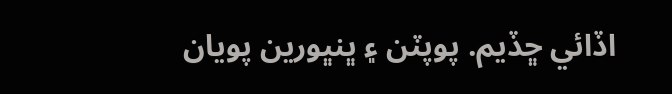اڏائي ڇڏيم. پوپٽن ۽ ڀنڀورين پويان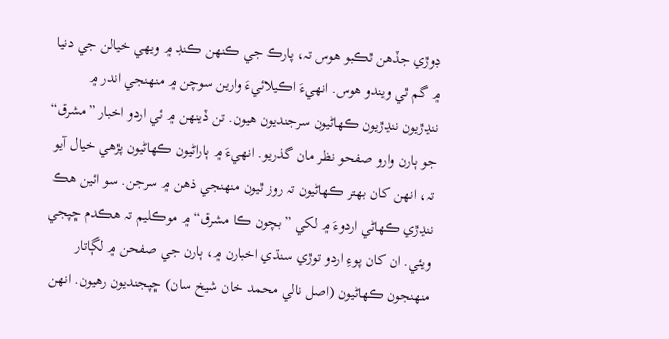ڊوڙي جڏهن ٿڪبو هوس تہ، پارڪ جي ڪنھن ڪنڊ ۾ ويھي خيالن جي دنيا ۾ گم ٿي ويندو هوس. انھيءَ اڪيلائيءَ وارين سوچن ۾ منھنجي اندر ۾ ننڍڙيون ننڍڙيون ڪھاڻيون سرجنديون هيون. تن ڏينھن ۾ ئي اردو اخبار ”مشرق“ جو ٻارن وارو صفحو نظر مان گذريو. انھيءَ ۾ ٻاراڻيون ڪھاڻيون پڙهي خيال آيو تہ، انھن کان بھتر ڪھاڻيون تہ روز ٿيون منھنجي ذهن ۾ سرجن. سو ائين هڪ ننڍڙي ڪھاڻي اردوءَ ۾ لکي ”بچون ڪا مشرق“ ۾ موڪليم تہ هڪدم ڇپجي ويئي. ان کان پوءِ اردو توڙي سنڌي اخبارن ۾، ٻارن جي صفحن ۾ لڳاتار منھنجون ڪھاڻيون (اصل نالي محمد خان شيخ سان) ڇپجنديون رهيون. انھن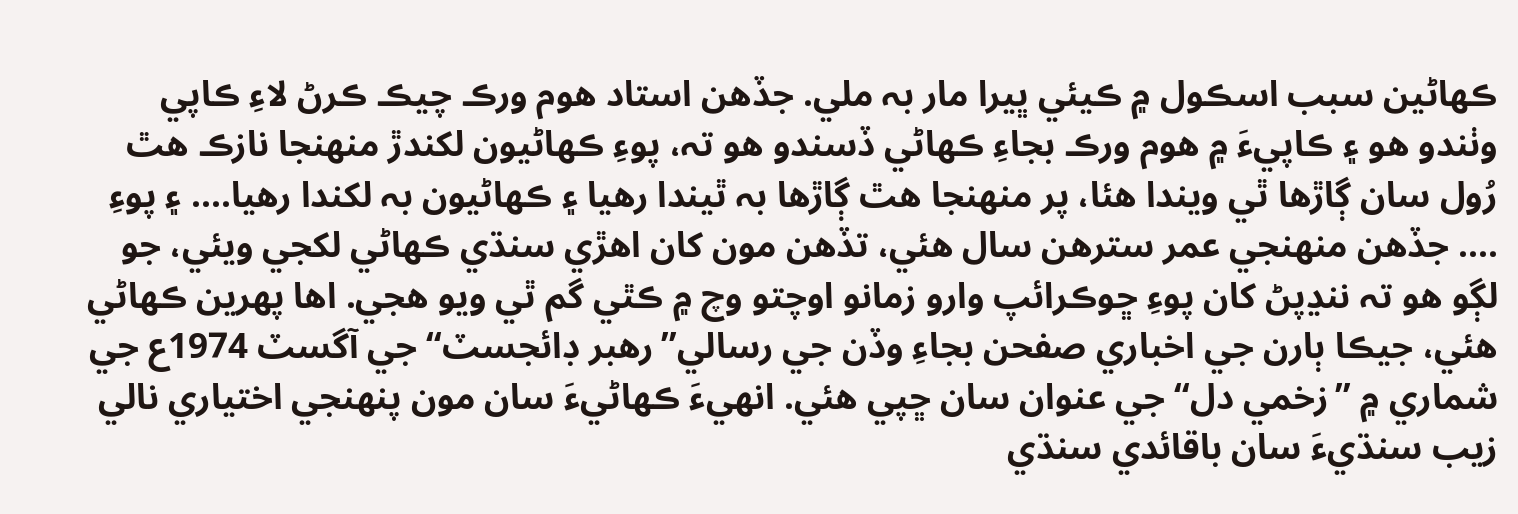ڪھاڻين سبب اسڪول ۾ ڪيئي ڀيرا مار بہ ملي. جڏهن استاد هوم ورڪ چيڪ ڪرڻ لاءِ ڪاپي وٺندو هو ۽ ڪاپيءَ ۾ هوم ورڪ بجاءِ ڪھاڻي ڏسندو هو تہ، پوءِ ڪھاڻيون لکندڙ منھنجا نازڪ هٿ رُول سان ڳاڙها ٿي ويندا هئا، پر منھنجا هٿ ڳاڙها بہ ٿيندا رهيا ۽ ڪھاڻيون بہ لکندا رهيا.... ۽ پوءِ .... جڏهن منھنجي عمر سترهن سال هئي، تڏهن مون کان اهڙي سنڌي ڪھاڻي لکجي ويئي، جو لڳو هو تہ ننڍپڻ کان پوءِ ڇوڪرائپ وارو زمانو اوچتو وچ ۾ ڪٿي گم ٿي ويو هجي. اها پھرين ڪھاڻي هئي، جيڪا ٻارن جي اخباري صفحن بجاءِ وڏن جي رسالي”رهبر ڊائجسٽ“ جي آگسٽ 1974ع جي شماري ۾ ”زخمي دل“ جي عنوان سان ڇپي هئي. انھيءَ ڪھاڻيءَ سان مون پنھنجي اختياري نالي زيب سنڌيءَ سان باقائدي سنڌي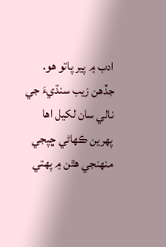ادب ۾ پير پاتو هو. جڏهن زيب سنڌيءَ جي نالي سان لکيل اها پھرين ڪھاڻي ڇپجي منھنجي هٿن ۾ پھتي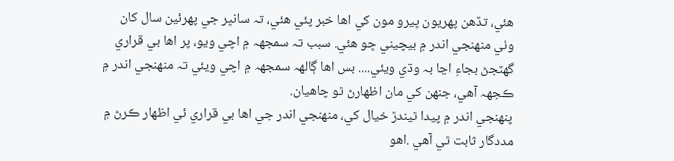هئي، تڏهن پھريون ڀيرو مون کي اها خبر پئي هئي، تہ سانڀر جي پھرئين سال کان وٺي منھنجي اندر ۾ بيچيني ڇو هئي. سبب تہ سمجهہ ۾ اچي ويو، پر اها بي قراري گهٽجڻ بجاءِ اڃا بہ وڌي ويئي.... بس اها ڳالھہ سمجهہ ۾ اچي ويئي تہ منھنجي اندر ۾ ڪجهہ آهي، جنھن کي مان اظھارڻ ٿو چاهيان.
پنھنجي اندر ۾ پيدا ٿيندڙ خيال کي، منھنجي اندر جي اها بي قراري ئي اظھار ڪرڻ ۾ مددگار ثابت ٿي آهي .اهو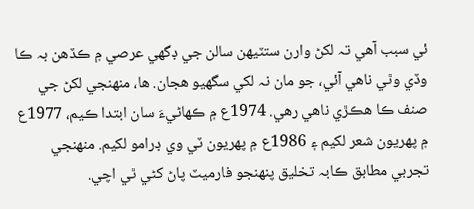ئي سبب آهي تہ لکڻ وارن ستٽيھن سالن جي ڊگهي عرصي ۾ ڪڏهن بہ ڪا وڏي وٿي ناهي آئي، جو مان نہ لکي سگهيو هجان. ها، منھنجي لکڻ جي صنف ڪا هڪڙي ناهي رهي. 1974ع ۾ ڪھاڻيءَ سان ابتدا ڪيم، 1977ع ۾ پھريون شعر لکيم ۽ 1986ع ۾ پھريون ٽي وي ڊرامو لکيم. منھنجي تجربي مطابق ڪابہ تخليق پنھنجو فارميٽ پاڻ کڻي ٿي اچي.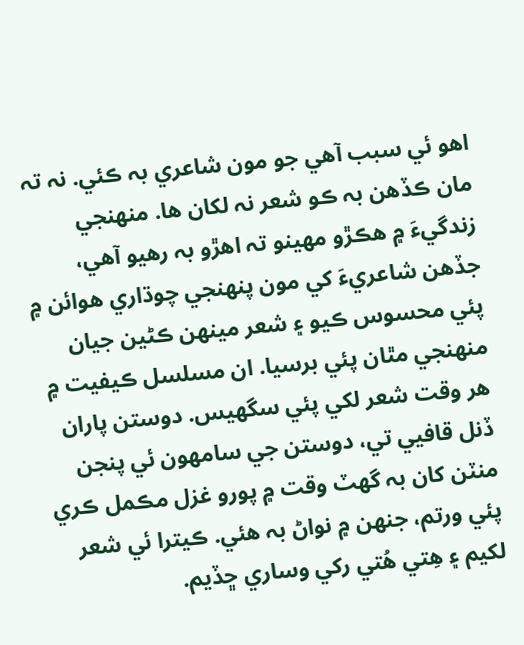اهو ئي سبب آهي جو مون شاعري بہ ڪئي. نہ تہ مان ڪڏهن بہ ڪو شعر نہ لکان ها. منھنجي زندگيءَ ۾ هڪڙو مھينو تہ اهڙو بہ رهيو آهي، جڏهن شاعريءَ کي مون پنھنجي چوڌاري هوائن ۾ پئي محسوس ڪيو ۽ شعر مينھن ڪڻين جيان منھنجي مٿان پئي برسيا. ان مسلسل ڪيفيت ۾ هر وقت شعر لکي پئي سگهيس. دوستن پاران ڏنل قافيي تي، دوستن جي سامھون ئي پنجن منٽن کان بہ گهٽ وقت ۾ پورو غزل مڪمل ڪري پئي ورتم، جنھن ۾ نواڻ بہ هئي. ڪيترا ئي شعر لکيم ۽ هِتي هُتي رکي وساري ڇڏيم.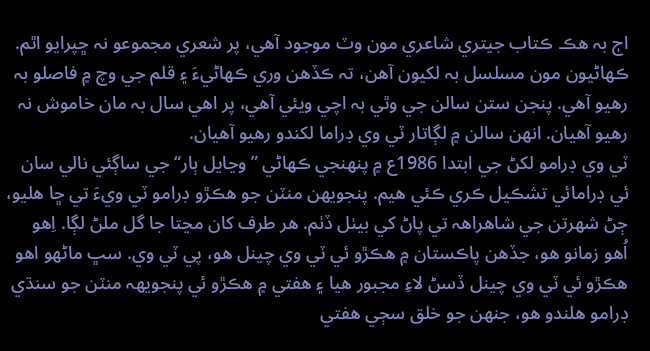اڄ بہ هڪ ڪتاب جيتري شاعري مون وٽ موجود آهي، پر شعري مجموعو نہ ڇپرايو اٿم.
ڪھاڻيون مون مسلسل بہ لکيون آهن، تہ ڪڏهن وري ڪھاڻيءَ ۽ قلم جي وچ ۾ فاصلو بہ رهيو آهي. پنجن ستن سالن جي وٿي بہ اچي ويئي آهي، پر اهي سال بہ مان خاموش نہ رهيو آهيان. انھن سالن ۾ لڳاتار ٽي وي ڊراما لکندو رهيو آهيان.
ٽي وي ڊرامو لکڻ جي ابتدا 1986ع ۾ پنھنجي ڪھاڻي ”وڃايل ٻار“ جي ساڳئي نالي سان ئي ڊرامائي تشڪيل ڪري ڪئي هيم. پنجويھن منٽن جو هڪڙو ڊرامو ٽي ويءَ تي ڇا هليو، ڄڻ شھرتن جي شاهراھہ تي پاڻ کي بيٺل ڏٺم. هر طرف کان مڃتا جا گل ملڻ لڳا. اِهو اُهو زمانو هو، جڏهن پاڪستان ۾ هڪڙو ئي ٽي وي چينل هو، پي ٽي وي. سڀ ماڻھو اهو هڪڙو ئي ٽي وي چينل ڏسڻ لاءِ مجبور هيا ۽ هفتي ۾ هڪڙو ئي پنجويھہ منٽن جو سنڌي ڊرامو هلندو هو، جنھن جو خلق سڄي هفتي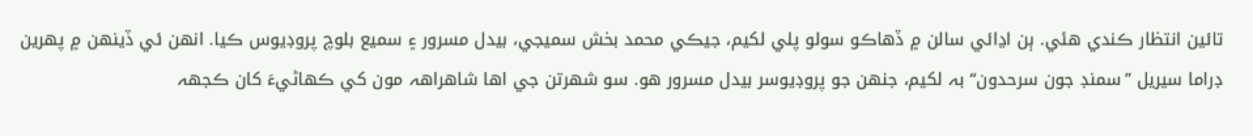تائين انتظار ڪندي هئي. ٻن اڍائي سالن ۾ ڏهاڪو سولو پلي لکيم، جيڪي محمد بخش سميجي، بيدل مسرور ۽ سميع بلوچ پروڊيوس ڪيا. انھن ئي ڏينھن ۾ پھرين ڊراما سيريل ”سمنڊ جون سرحدون“ بہ لکيم، جنھن جو پروڊيوسر بيدل مسرور هو. سو شھرتن جي اها شاهراھہ مون کي ڪھاڻيءَ کان ڪجهہ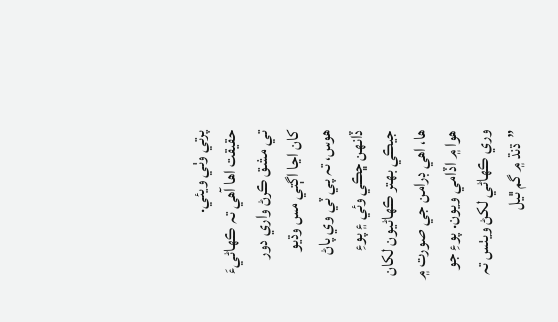پرتي وٺي ويئي.
حقيقت اها آهي تہ ڪھاڻيءَ تي مشق ڪرڻ واري دور کان اڃا اڳتي مس وڌيو هوس، تہ پي ٽي وي پاڻ ڏانھن ڇڪي وئي ۽ پوءِ جيڪي بھتر ڪھاڻيون لکان ها، اهي ڊرامن جي صورت ۾ هوا ۾ اڏامي ويون. پوءِ جو وري ڪھاڻي لکڻ ويٺس تہ ”ڌنڌ ۾ گم ٿيل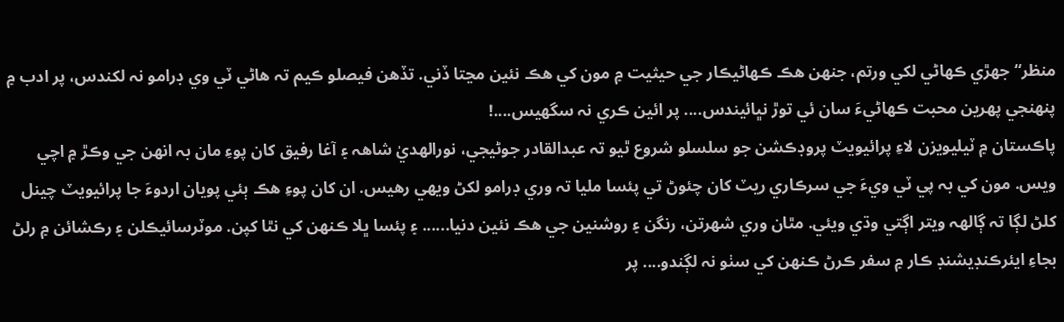منظر“ جھڙي ڪھاڻي لکي ورتم، جنھن هڪ ڪھاڻيڪار جي حيثيت ۾ مون کي هڪ نئين مڃتا ڏني. تڏهن فيصلو ڪيم تہ هاڻي ٽي وي ڊرامو نہ لکندس، پر ادب ۾ پنھنجي پھرين محبت ڪھاڻيءَ سان ئي توڙ نڀائيندس.... پر ائين ڪري نہ سگهيس....!
پاڪستان ۾ ٽيليويزن لاءِ پرائيويٽ پروڊڪشن جو سلسلو شروع ٿيو تہ عبدالقادر جوڻيجي، نورالھديٰ شاھہ ۽ آغا رفيق کان پوءِ مان بہ انھن جي وڪڙ ۾ اچي ويس. مون کي بہ پي ٽي ويءَ جي سرڪاري ريٽ کان چئوڻ تي پئسا مليا تہ وري ڊرامو لکڻ ويھي رهيس. ان کان پوءِ هڪ ٻئي پويان اردوءَ جا پرائيويٽ چينل کلڻ لڳا تہ ڳالھہ ويتر اڳتي وڌي ويئي. مٿان وري شھرتن، رنگن ۽ روشنين جي هڪ نئين دنيا...... ۽ پئسا ڀلا ڪنھن کي نٿا کپن. موٽرسائيڪلن ۽ رڪشائن ۾ رلڻ بجاءِ ايئرڪنڊيشنڊ ڪار ۾ سفر ڪرڻ ڪنھن کي سٺو نہ لڳندو.... پر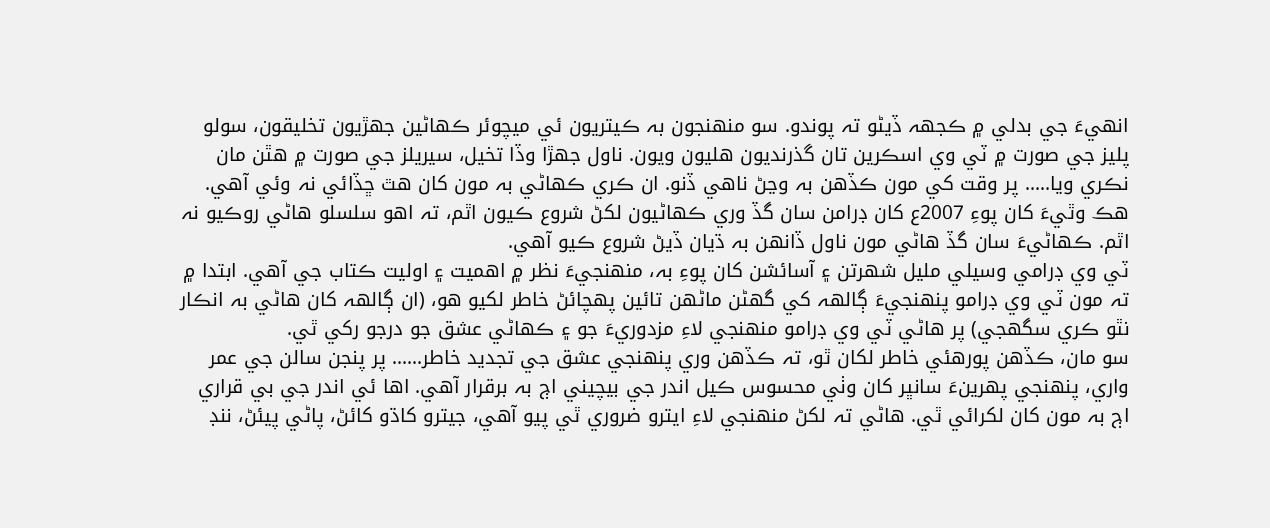انھيءَ جي بدلي ۾ ڪجهہ ڏيڻو تہ پوندو. سو منھنجون بہ ڪيتريون ئي ميچوئر ڪھاڻين جهڙيون تخليقون، سولو پليز جي صورت ۾ ٽي وي اسڪرين تان گذرنديون هليون ويون. ناول جھڙا وڏا تخيل، سيريلز جي صورت ۾ هٿن مان نڪري ويا..... پر وقت کي مون ڪڏهن بہ وڃڻ ناهي ڏنو. ان ڪري ڪھاڻي بہ مون کان هٿ ڇڏائي نہ وئي آهي. هڪ وٿيءَ کان پوءِ 2007ع کان ڊرامن سان گڏ وري ڪھاڻيون لکڻ شروع ڪيون اٿم، تہ اهو سلسلو هاڻي روڪيو نہ اٿم. ڪھاڻيءَ سان گڏ هاڻي مون ناول ڏانھن بہ ڌيان ڏيڻ شروع ڪيو آهي.
ٽي وي ڊرامي وسيلي مليل شھرتن ۽ آسائشن کان پوءِ بہ، منھنجيءَ نظر ۾ اهميت ۽ اوليت ڪتاب جي آهي. ابتدا ۾ تہ مون ٽي وي ڊرامو پنھنجيءَ ڳالھہ کي گهڻن ماڻھن تائين پھچائڻ خاطر لکيو هو، (ان ڳالھہ کان هاڻي بہ انڪار نٿو ڪري سگهجي) پر هاڻي ٽي وي ڊرامو منھنجي لاءِ مزدوريءَ جو ۽ ڪھاڻي عشق جو درجو رکي ٿي.
سو مان، ڪڏهن پورهئي خاطر لکان ٿو، تہ ڪڏهن وري پنھنجي عشق جي تجديد خاطر...... پر پنجن سالن جي عمر واري، پنھنجي پھرينءَ سانڀر کان وٺي محسوس ڪيل اندر جي بيچيني اڄ بہ برقرار آهي. اها ئي اندر جي بي قراري اڄ بہ مون کان لکرائي ٿي. هاڻي تہ لکڻ منھنجي لاءِ ايترو ضروري ٿي پيو آهي، جيترو کاڌو کائڻ، پاڻي پيئڻ، ننڊ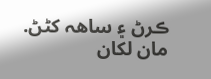ڪرڻ ۽ ساھہ کڻڻ.
مان لکان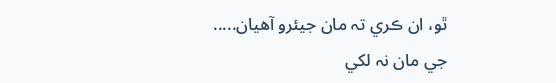ٿو، ان ڪري تہ مان جيئرو آهيان.....
جي مان نہ لکي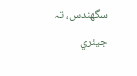سگهندس، تہ جيئري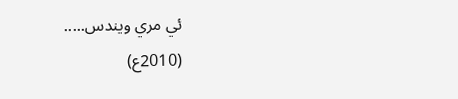ئي مري ويندس.....
(2010ع)